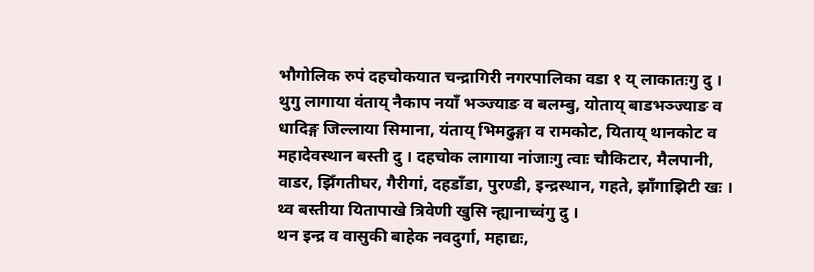भौगोलिक रुपं दहचोकयात चन्द्रागिरी नगरपालिका वडा १ य् लाकातःगु दु । थुगु लागाया वंताय् नैकाप नयाँ भञ्ज्याङ व बलम्बु, योताय् बाडभञ्ज्याङ व धादिङ्ग जिल्लाया सिमाना, यंताय् भिमढुङ्गा व रामकोट, यिताय् थानकोट व महादेवस्थान बस्ती दु । दहचोक लागाया नांजाःगु त्वाः चौकिटार, मैलपानी, वाडर, झिँगतीघर, गैरीगां, दहडाँडा, पुरण्डी, इन्द्रस्थान, गहते, झाँगाझिटी खः । थ्व बस्तीया यितापाखे त्रिवेणी खुसि न्ह्यानाच्वंगु दु ।
थन इन्द्र व वासुकी बाहेक नवदुर्गा, महाद्यः,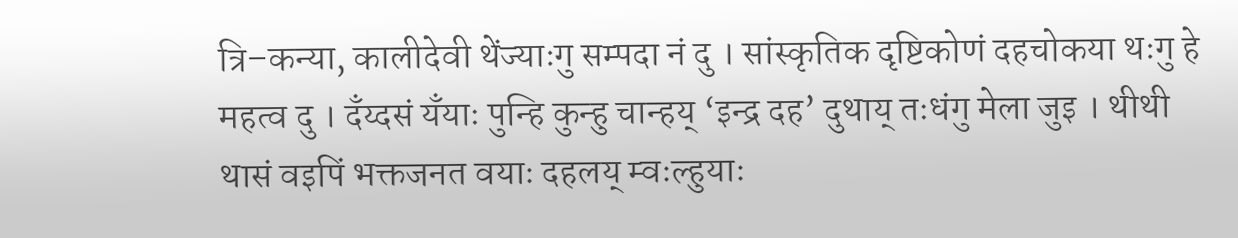त्रि–कन्या, कालीदेवी थेंज्याःगु सम्पदा नं दु । सांस्कृतिक दृष्टिकोणं दहचोकया थःगु हे महत्व दु । दँय्दसं यँयाः पुन्हि कुन्हु चान्हय् ‘इन्द्र दह’ दुथाय् तःधंगु मेला जुइ । थीथी थासं वइपिं भक्तजनत वयाः दहलय् म्वःल्हुयाः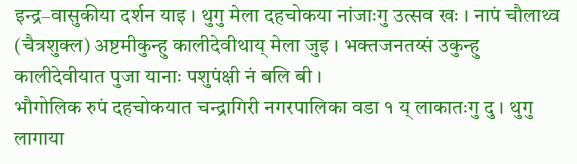इन्द्र–वासुकीया दर्शन याइ । थुगु मेला दहचोकया नांजाःगु उत्सव खः । नापं चौलाथ्व (चैत्रशुक्ल) अष्टमीकुन्हु कालीदेवीथाय् मेला जुइ । भक्तजनतय्सं उकुन्हु कालीदेवीयात पुजा यानाः पशुपंक्षी नं बलि बी ।
भौगोलिक रुपं दहचोकयात चन्द्रागिरी नगरपालिका वडा १ य् लाकातःगु दु । थुगु लागाया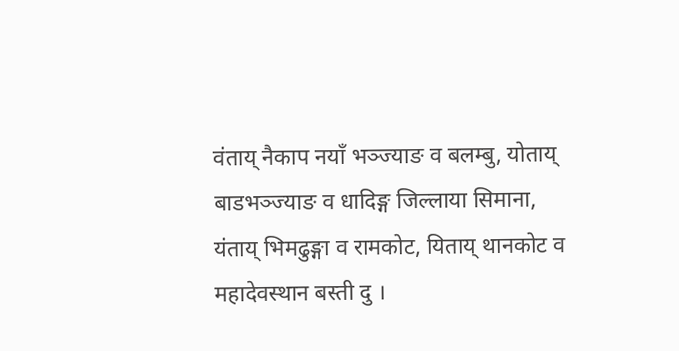वंताय् नैकाप नयाँ भञ्ज्याङ व बलम्बु, योताय् बाडभञ्ज्याङ व धादिङ्ग जिल्लाया सिमाना, यंताय् भिमढुङ्गा व रामकोट, यिताय् थानकोट व महादेवस्थान बस्ती दु ।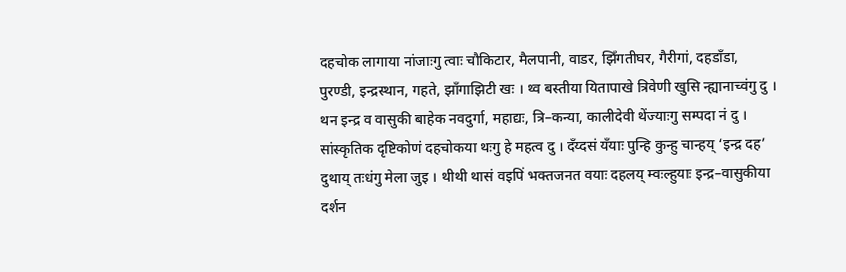दहचोक लागाया नांजाःगु त्वाः चौकिटार, मैलपानी, वाडर, झिँगतीघर, गैरीगां, दहडाँडा, पुरण्डी, इन्द्रस्थान, गहते, झाँगाझिटी खः । थ्व बस्तीया यितापाखे त्रिवेणी खुसि न्ह्यानाच्वंगु दु ।
थन इन्द्र व वासुकी बाहेक नवदुर्गा, महाद्यः, त्रि–कन्या, कालीदेवी थेंज्याःगु सम्पदा नं दु । सांस्कृतिक दृष्टिकोणं दहचोकया थःगु हे महत्व दु । दँय्दसं यँयाः पुन्हि कुन्हु चान्हय् ‘इन्द्र दह’ दुथाय् तःधंगु मेला जुइ । थीथी थासं वइपिं भक्तजनत वयाः दहलय् म्वःल्हुयाः इन्द्र–वासुकीया दर्शन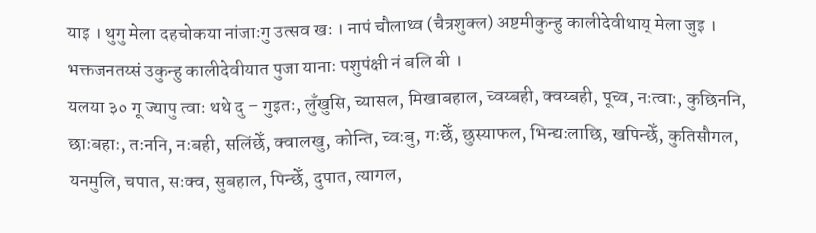याइ । थुगु मेला दहचोकया नांजाःगु उत्सव खः । नापं चौलाथ्व (चैत्रशुक्ल) अष्टमीकुन्हु कालीदेवीथाय् मेला जुइ । भक्तजनतय्सं उकुन्हु कालीदेवीयात पुजा यानाः पशुपंक्षी नं बलि बी ।
यलया ३० गू ज्यापु त्वाः थथे दु – गुइतः, लुँखुसि, च्यासल, मिखाबहाल, च्वय्बही, क्वय्बही, पूच्व, नःत्वाः, कुछिननि, छाःबहाः, तःननि, नःबही, सलिंछेँ, क्वालखु, कोन्ति, च्वःबु, गःछेँ, छुस्याफल, भिन्द्यःलाछि, खपिन्छेँ, कुतिसौगल, यनमुलि, चपात, सःक्व, सुबहाल, पिन्छेँ, दुपात, त्यागल,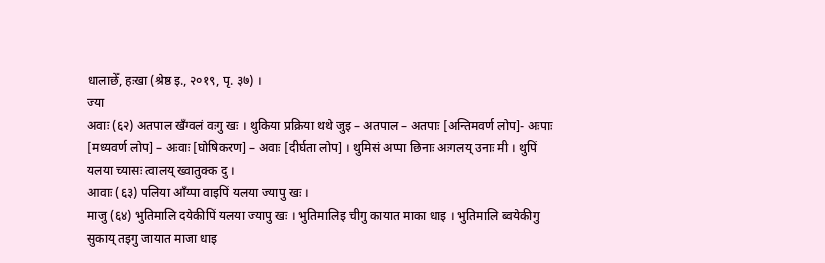धालाछेँ, हःखा (श्रेष्ठ इ., २०१९, पृ. ३७) ।
ज्या
अवाः (६२) अतपाल खँग्वलं वःगु खः । थुकिया प्रक्रिया थथे जुइ – अतपाल – अतपाः [अन्तिमवर्ण लोप]- अःपाः [मध्यवर्ण लोप] – अःवाः [घोषिकरण] – अवाः [दीर्घता लोप] । थुमिसं अप्पा छिनाः अःगलय् उनाः मी । थुपिं यलया च्यासः त्वालय् ख्वातुक्क दु ।
आवाः (६३) पलिया आँय्पा वाइपिं यलया ज्यापु खः ।
माजु (६४) भुतिमालि दयेकीपिं यलया ज्यापु खः । भुतिमालिइ चीगु कायात माका धाइ । भुतिमालि ब्वयेकीगु सुकाय् तइगु जायात माजा धाइ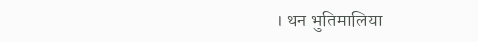। थन भुतिमालिया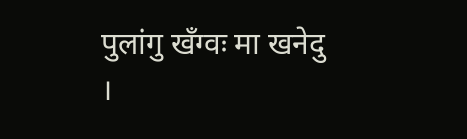पुलांगु खँग्वः मा खनेदु ।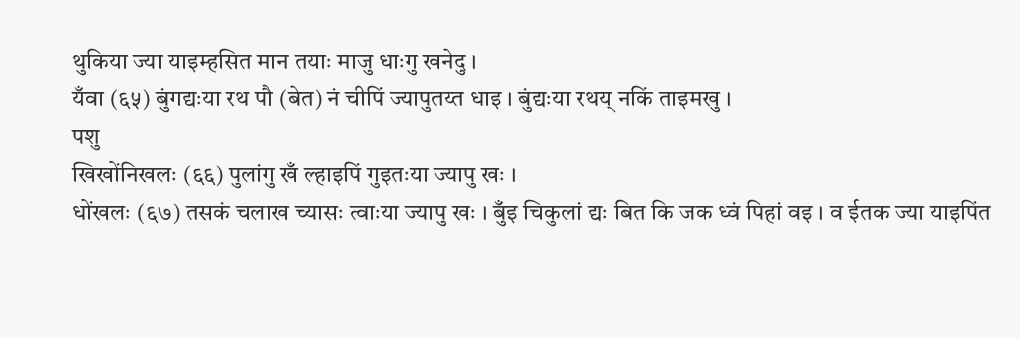थुकिया ज्या याइम्हसित मान तयाः माजु धाःगु खनेदु ।
यँवा (६५) बुंगद्यःया रथ पौ (बेत) नं चीपिं ज्यापुतय्त धाइ । बुंद्यःया रथय् नकिं ताइमखु ।
पशु
खिखोंनिखलः (६६) पुलांगु खँ ल्हाइपिं गुइतःया ज्यापु खः ।
धोंखलः (६७) तसकं चलाख च्यासः त्वाःया ज्यापु खः । बुँइ चिकुलां द्यः बित कि जक ध्वं पिहां वइ । व ईतक ज्या याइपिंत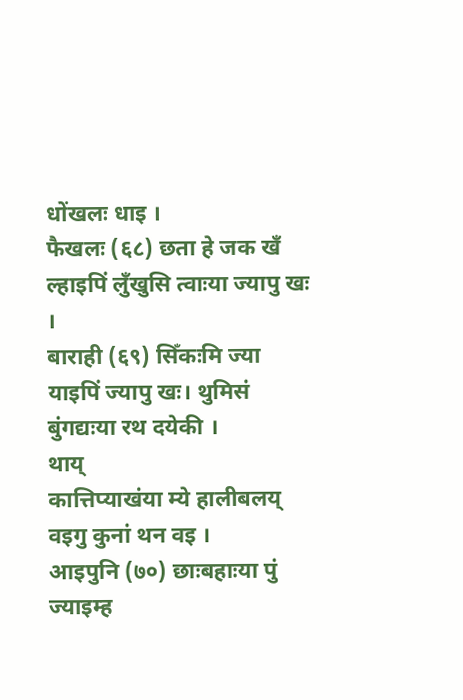धोंखलः धाइ ।
फैखलः (६८) छता हे जक खँ ल्हाइपिं लुँखुसि त्वाःया ज्यापु खः ।
बाराही (६९) सिँकःमि ज्या याइपिं ज्यापु खः। थुमिसं बुंगद्यःया रथ दयेकी ।
थाय्
कात्तिप्याखंया म्ये हालीबलय् वइगु कुनां थन वइ ।
आइपुनि (७०) छाःबहाःया पुं ज्याइम्ह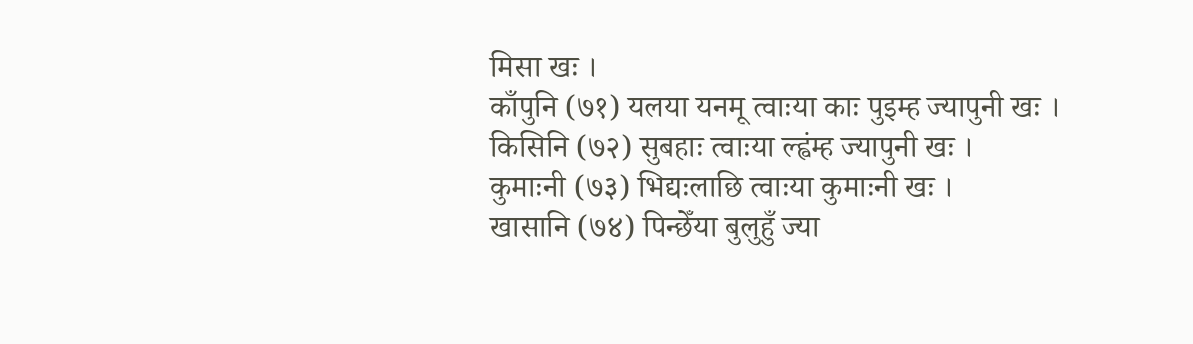मिसा खः ।
काँपुनि (७१) यलया यनमू त्वाःया काः पुइम्ह ज्यापुनी खः ।
किसिनि (७२) सुबहाः त्वाःया ल्ह्वंम्ह ज्यापुनी खः ।
कुमाःनी (७३) भिद्यःलाछि त्वाःया कुमाःनी खः ।
खासानि (७४) पिन्छेँया बुलुहुँ ज्या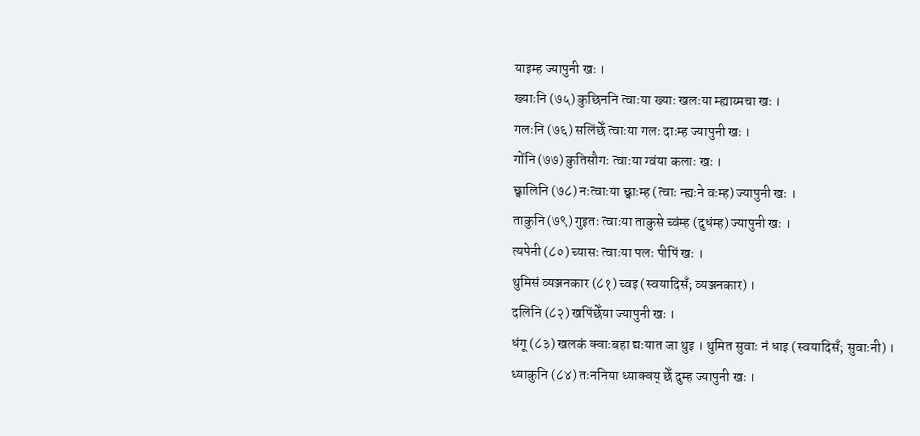याइम्ह ज्यापुनी खः ।
ख्याःनि (७५) कुछिननि त्वाःया ख्याः खलःया म्ह्याय्मचा खः ।
गलःनि (७६) सलिंछेँ त्वाःया गलः दाःम्ह ज्यापुनी खः ।
गोंनि (७७) कुतिसौगः त्वाःया ग्वंया कलाः खः ।
छ्वालिनि (७८) नःत्वाःया छ्वाःम्ह (त्वाः न्ह्यःने वःम्ह) ज्यापुनी खः ।
ताकुनि (७९) गुइतः त्वाःया ताकुसे च्वंम्ह (दुधंम्ह) ज्यापुनी खः ।
त्यपेनी (८०) च्यासः त्वाःया पलः पीपिं खः ।
थुमिसं व्यञ्जनकार (८१) च्वइ (स्वयादिसँ; व्यञ्जनकार) ।
दलिनि (८२) खपिंछेँया ज्यापुनी खः ।
धंगू (८३) खलकं क्वाःबहा द्यःयात जा थुइ । थुमित सुवाः नं धाइ (स्वयादिसँ; सुवाःनी) ।
ध्याकुनि (८४) तःननिया ध्याक्वय् छेँ दुम्ह ज्यापुनी खः ।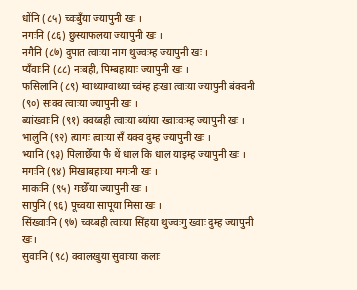धोंनि (८५) च्वःबुँया ज्यापुनी खः ।
नगःनि (८६) छुस्याफलया ज्यापुनी खः ।
नगैनि (८७) दुपात त्वाःया नाग थुज्वःम्ह ज्यापुनी खः ।
प्यँवाःनि (८८) नःबही, पिम्बहायाः ज्यापुनी खः ।
फसिलानि (८९) ग्वाथ्याग्वाथ्या च्वंम्ह हःखा त्वाःया ज्यापुनी बंक्वनी (९०) सःक्व त्वाःया ज्यापुनी खः ।
ब्यांख्वाःनि (९१) क्वय्बही त्वाःया ब्यांया ख्वाःवःम्ह ज्यापुनी खः ।
भालुनि (९२) त्यागः त्वाःया सँ यक्व दुम्ह ज्यापुनी खः ।
भ्यानि (९३) पिलाछेँया फै थें धाल कि धाल याइम्ह ज्यापुनी खः ।
मगःनि (९४) मिखाबहाःया मगःनी खः ।
माकःनि (९५) गःछेँया ज्यापुनी खः ।
सापुनि (९६) पूच्वया सापूया मिसा खः ।
सिंख्वाःनि (९७) च्वय्बही त्वाःया सिंहया थुज्वःगु ख्वाः दुम्ह ज्यापुनी खः।
सुवाःनि (९८) क्वालखुया सुवाःया कलाः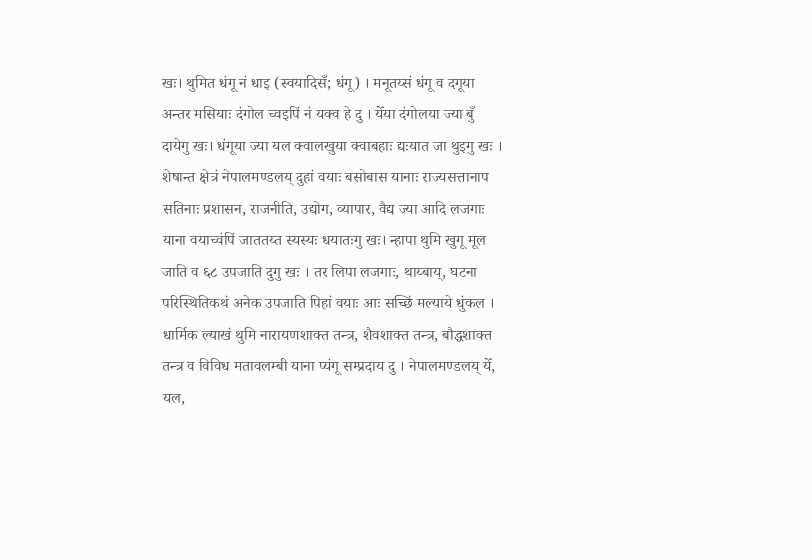खः। थुमित धंगू नं धाइ (स्वयादिसँ; धंगू) । मनूतय्सं धंगू व दगूया अन्तर मसियाः दंगोल च्वइपिं नं यक्व हे दु । येँया दंगोलया ज्या बुँ दायेगु खः। धंगूया ज्या यल क्वालखुया क्वाबहाः द्यःयात जा थुइगु खः ।
शेषान्त क्षेत्रं नेपालमण्डलय् दुहां वयाः बसोबास यानाः राज्यसत्तानाप सतिनाः प्रशासन, राजनीति, उद्योग, व्यापार, वैद्य ज्या आदि लजगाः याना वयाच्वंपिं जाततय्त स्यस्यः धयातःगु खः। न्हापा थुमि खुगू मूल जाति व ६८ उपजाति दुगु खः । तर लिपा लजगाः, थाय्बाय्, घटना परिस्थितिकथं अनेक उपजाति पिहां वयाः आः सच्छिं मल्याये धुंकल । धार्मिक ल्याखं थुमि नारायणशाक्त तन्त्र, शैवशाक्त तन्त्र, बौद्धशाक्त तन्त्र व विविध मतावलम्बी याना प्यंगू सम्प्रदाय दु । नेपालमण्डलय् येँ, यल,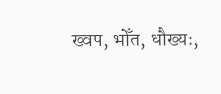ख्वप, भोँत, धौख्यः,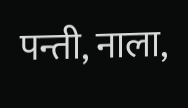पन्ती, नाला,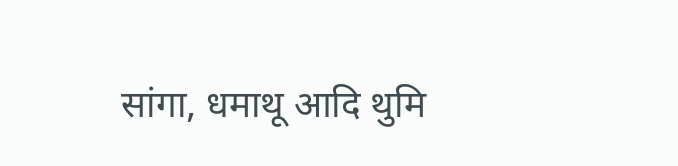सांगा, धमाथू आदि थुमि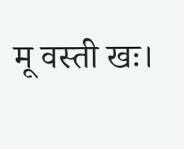मू वस्ती खः।